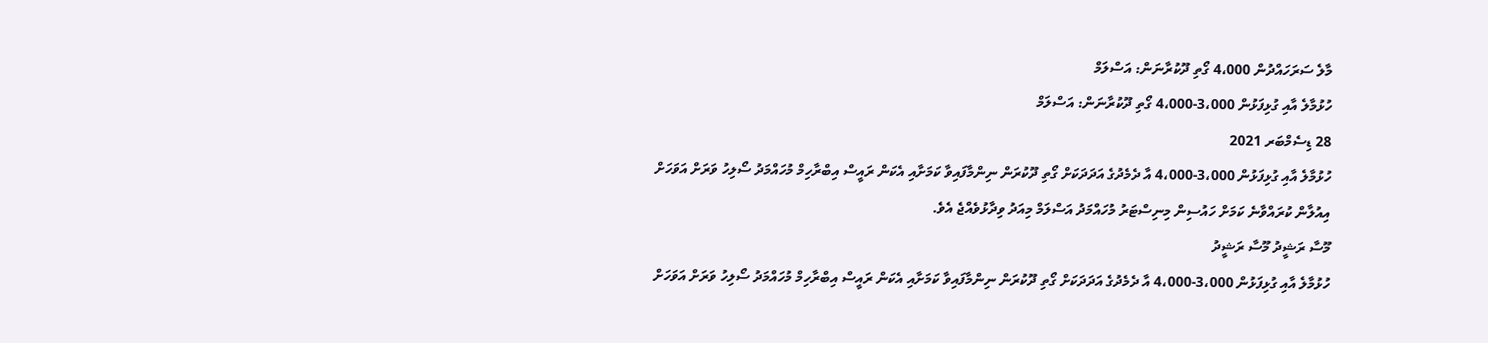މާލެ ސަރަހައްދުން 4،000 ގޯތި ދޫކުރާނަން: އަސްލަމް
ހުޅުމާލެ އާއި ގުޅިފަޅުން 3،000-4،000 ގޯތި ދޫކުރާނަން: އަސްލަމް
28 ޑިސެމްބަރ 2021
ހުޅުމާލެ އާއި ގުޅިފަޅުން 3،000-4،000 އާ ދެމެދުގެ އަދަދަކަށް ގޯތި ދޫކުރަން ނިންމާފައިވާ ކަމަށާއި އެކަން ރައީސް އިބްރާހިމް މުހައްމަދު ސޯލިހު ވަރަށް އަވަހަށް އިއުލާން ކުރައްވާނެ ކަމަށް ހައުސިން މިނިސްޓަރު މުހައްމަދު އަސްލަމް މިއަދު ވިދާޅުވެއްޖެ އެވެ.
މޫސާ ރަޝީދު މޫސާ ރަޝީދު
ހުޅުމާލެ އާއި ގުޅިފަޅުން 3،000-4،000 އާ ދެމެދުގެ އަދަދަކަށް ގޯތި ދޫކުރަން ނިންމާފައިވާ ކަމަށާއި އެކަން ރައީސް އިބްރާހިމް މުހައްމަދު ސޯލިހު ވަރަށް އަވަހަށް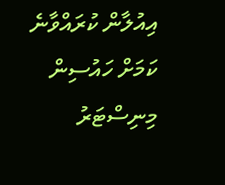އިއުލާން ކުރައްވާނެ ކަމަށް ހައުސިން މިނިސްޓަރު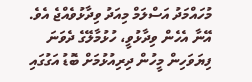މުހައްމަދު އަސްލަމް މިއަދު ވިދާޅުވެއްޖެ އެވެ.
އޭނާ އެހެން ވިދާޅުވީ، ހުޅުމާލޭގެ ދެވަނަ ފިޔަވަހިން މީހުން ދިރިއުޅުމަށް ބޮޑު އަގުގައި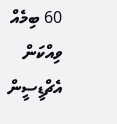60 ބިމެއް ވިއްކަން އެޗްޑީސީން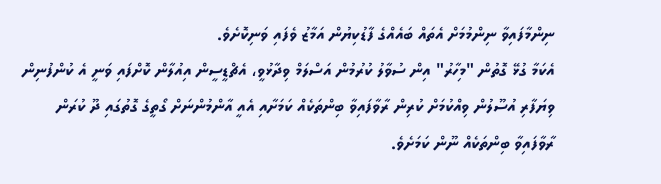ނިންމާފައިވާ ނިންމުމަށް އެތައް ބައެއްގެ ފާޑުކިޔުން އަމާޒު ވެފައި ވަނިކޮށެވެ.
އެކަމާ ގުޅޭ ގޮތުން "މިހާރު" އިން ސުވާލު ކުރުމުން އަސްލަމް ވިދާޅުވީ، އެޗްޑީސީން އިއުލާން ކޮށްފައި ވަނީ އެ ކުންފުނިން ވިޔަފާރި އުސޫލުން ވިއްކުމަށް ކުރިން ރާވާފައިވާ ބިންތަކެއް ކަމަށާއި އެއީ އާންމުންނަށް ގޯތީގެ ގޮތުގައި ދޫ ކުރަން ރާވާފައިވާ ބިންތަކެއް ނޫން ކަމަށެވެ.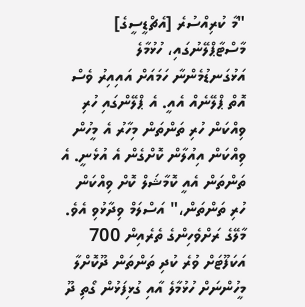"މާ ކުރިއްސުރެ [އެޗްޑީސީގެ] މާސްޓާޕްލޭނުގައި، ހުޅުމާލެ އަޅުގަނޑުމެންނާ ހަމައަށް އައިއިރު ވެސް އޮތް ޕްލޭނެއް އެއީ. އެ ޕްލޭންގައި ހުރި ވިއްކަން ހުރި ތަންތަން މިހާރު އެ މީހުން ވިއްކަން އިއުލާން ކޮށްގެން އެ އުޅެނީ. އެ ތަންތަން އެއީ ކޮމާޝަލް ކޮށް ވިއްކަން ހުރި ތަންތަން،" އަސްލަމް ވިދާޅުވި އެވެ.
މާލޭގެ ރަށްވެހިންގެ ތެރެއިން 700 އަކަފޫޓަށް ވުރެ ކުދި ތަންތަން ދޫކޮށްލާ މީހުންނަށް ހުޅުމާލެ އާއި ގުޅިފަޅުން ގޯތި ދޫ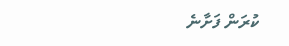ކުރަން ފަށާނެ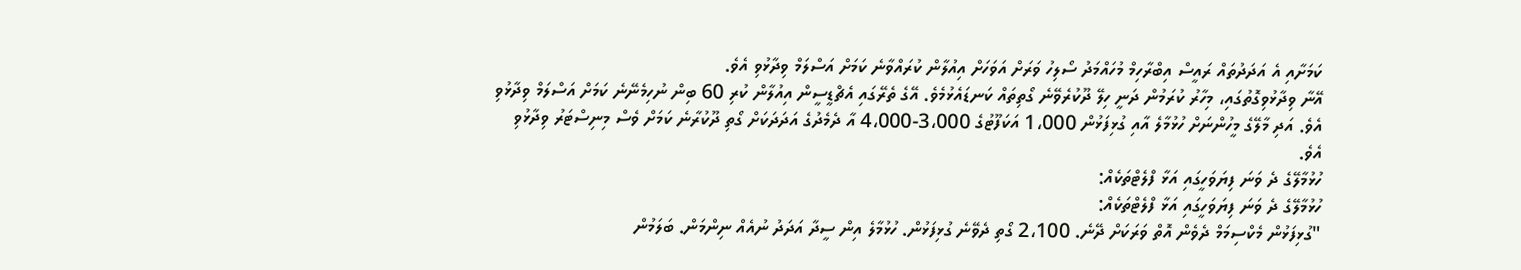ކަމަށާއި އެ އަދަދުތައް ރައީސް އިބްރާހިމް މުހައްމަދު ސޯލިހު ވަރަށް އަވަހަށް އިއުލާން ކުރައްވާނެ ކަމަށް އަސްލަމް ވިދާޅުވި އެވެ.
އޭނާ ވިދާޅުވިގޮތުގައި، މިހާރު ކުރަމުން ދަނީ ހިލޭ ދޫކުރެވޭނެ ގޯތިތައް ކަނޑައެޅުމެވެ. އޭގެ ތެރޭގައި އެޗްޑީސީން އިއުލާން ކުރި 60 ބިން ނުހިމެނޭނެ ކަމަށް އަސްލަމް ވިދާޅުވި އެވެ. އަދި މާލޭގެ މީހުންނަށް ހުޅުމާލެ އާއި ގުޅިފަޅުން 1،000 އަކަފޫޓުގެ 3،000-4،000 އާ ދެމެދުގެ އަދަދަކަށް ގޯތި ދޫކުރާނެ ކަމަށް ވެސް މިނިސްޓަރު ވިދާޅުވި އެވެ.
ހުޅުމާލޭގެ ދެ ވަނަ ފިޔަވަހީގައި އަޅާ ފްލެޓްތަކެއް:
ހުޅުމާލޭގެ ދެ ވަނަ ފިޔަވަހީގައި އަޅާ ފްލެޓްތަކެއް:
"ގުޅިފަޅުން މެކްސިމަމް ދެވެން އޮތް ވަރަކަށް ދޭނެ. 2،100 ގޯތި ދެވޭނެ ގުޅިފަޅުން. ހުޅުމާލެ އިން ސީދާ އަދަދު ނުއެއް ނިންމަން. ބަލަމުން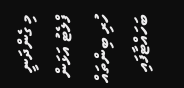މި ގެންދަނީ ފްލެޓު އަޅަން ހުރި ބިންތައް ބަހައްޓާފައި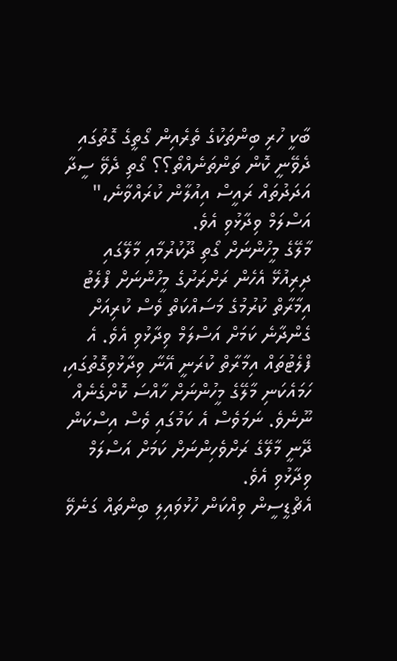ބާކީ ހުރި ބިންތަކުގެ ތެރެއިން ގޯތީގެ ގޮތުގައި ދެވޭނީ ކޮން ތަންތަނެއްތޯ؟؟ ގޯތި ދެވޭ ސީދާ އަދަދުތައް ރައީސް އިއުލާން ކުރައްވާނެ،" އަސްލަމް ވިދާޅުވި އެވެ.
މާލޭގެ މީހުންނަށް ގޯތި ދޫކުރުމާއި މާލޭގައި ދިރިއުޅޭ އެހެން ރަށްރަށުގެ މީހުންނަށް ފްލެޓު އިމާރާތް ކުރުމުގެ މަސައްކަތް ވެސް ކުރިއަށް ގެންދާނެ ކަމަށް އަސްލަމް ވިދާޅުވި އެވެ. އެ ފްލެޓުތައް އިމާރާތް ކުރަނީ އޭނާ ވިދާޅުވިގޮތުގައި، ހަމައެކަނި މާލޭގެ މީހުންނަށް ހާއްސަ ކޮށްގެނެއް ނޫނެވެ. ނަމަވެސް އެ ކަމުގައި ވެސް އިސްކަން ދޭނީ މާލޭގެ ރަށްވެހިންނަށް ކަމަށް އަސްލަމް ވިދާޅުވި އެވެ.
އެޗްޑީސީން ވިއްކަން ހުޅުވައިލި ބިންތައް ގަނެވޭ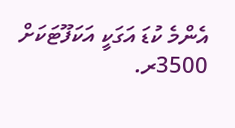އެންމެ ކުޑަ އަގަކީ އަކަފޫޓަކަށް 3500ރ.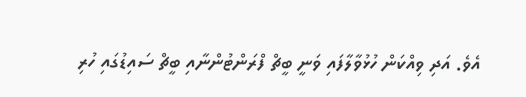އެވެ. އަދި ވިއްކަން ހުޅުވާލާފައި ވަނީ ބީޗް ފްރަންޓުންނާއި ބީޗް ސައިޑުގައި ހުރި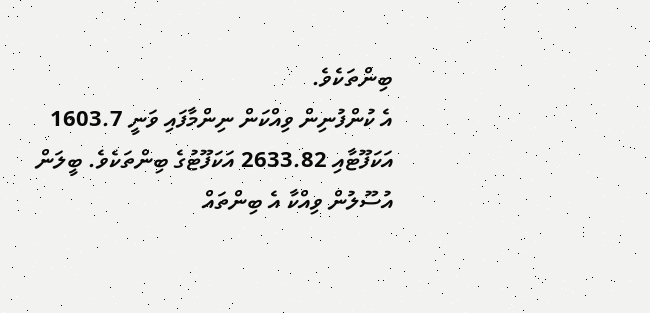ބިންތަކެވެ.
އެ ކުންފުނިން ވިއްކަން ނިންމާފައި ވަނީ 1603.7 އަކަފޫޓާއި 2633.82 އަކަފޫޓުގެ ބިންތަކެވެ. ބީލަން އުސޫލުން ވިއްކާ އެ ބިންތައް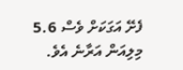ފެށޭ އަގަކަށް ވެސް 5.6 މިލިއަން އަރާނެ އެވެ.